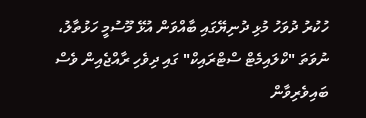ހުކުރު ދުވަހު މުޅި ދުނިޔޭގައި ބާއްވަން އުޅޭ މޫސުމީ ހަޅުތާލު، ނުވަތަ "ކްލައިމެޓް ސްޓްރައިކް" ގައި ދިވެހި ރާއްޖެއިން ވެސް ބައިވެރިވާން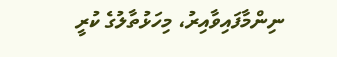ނިންމާފައިވާއިރު، މިހަޅުތާލުގެ ކުރީ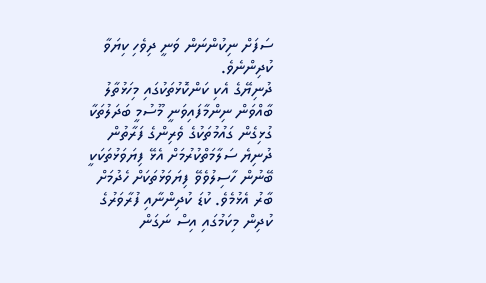ސަފަށް ނިކުންނަން ވަނީ ދިވެހި ކިޔަވާ ކުދިންނެވެ.
ދުނިޔޭގެ އެކި ކަންކޮޅުތަކުގައި މިހަޅުތާލު ބާއްވަން ނިންމާފައިވަނީ މޫސުމީ ބަދަލުތަކާ ގުޅިގެން ގައުމުތަކުގެ ވެރިންގެ ފަރާތުން ދުނިޔެ ސަލާމަތްކުރުމަށް އެޅޭ ފިޔަވަޅުތަކަކީ ބޭނުން ހާސިލުވެވޭ ފިޔަވަޅުތަކަށް ހެދުމަށް ބާރު އެޅުމެވެ. ކުޑަ ކުދިންނާއި ފުރާވަރުގެ ކުދިން މިކަމުގައި އިސް ނަގަން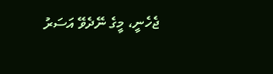ޖެހެނީ، މީގެ ނޭދެވޭ އަސަރު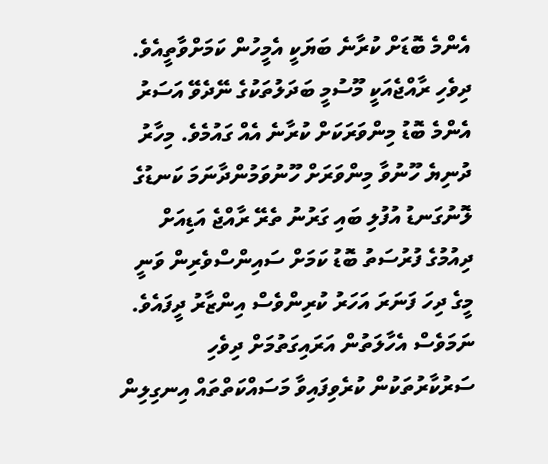އެންމެ ބޮޑަށް ކުރާނެ ބަޔަކީ އެމީހުން ކަމަށްވާތީއެވެ.
ދިވެހި ރާއްޖެއަކީ މޫސުމީ ބަދަލުތަކުގެ ނޭދެވޭ އަސަރު އެންމެ ބޮޑު މިންވަރަކަށް ކުރާނެ އެއް ގައުމެވެ. މިހާރު ދުނިޔެ ހޫނުވާ މިންވަރަށް ހޫނުވަމުންދާނަމަ ކަނޑުގެ ލޮނުގަނޑު އުފުލި ބައި ގަރުނު ތެރޭ ރާއްޖެ އަޑިއަށް ދިއުމުގެ ފުރުސަތު ބޮޑު ކަމަށް ސައިންސްވެރިން ވަނީ މީގެ ދިހަ ފަނަރަ އަހަރު ކުރިންވެސް އިންޒާރު ދީފައެވެ.
ނަމަވެސް އެހާލަތުން އަރައިގަތުމަށް ދިވެހި ސަރުކާރުތަކުން ކުރެވިފައިވާ މަސައްކަތްތައް އިނގިލިން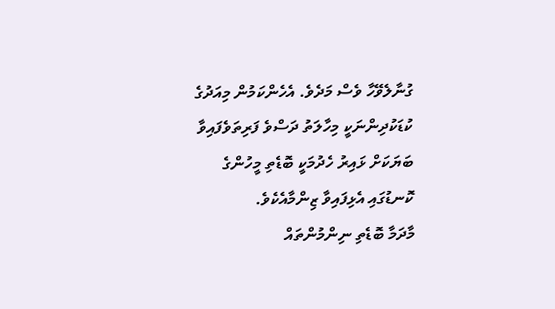ގުނާލެވޭހާ ވެސް މަދެވެ. އެހެންކަމުން މިއަދުގެ ކުޑަކުދިންނަކީ މިހާލަތު ދަސްވެ ފަރިތަވެފައިވާ ބަޔަކަށް ޅައިރު ހެދުމަކީ ބޮޑެތި މީހުންގެ ކޮނޑުގައި އެޅިފައިވާ ޒިންމާއެކެވެ.
މާދަމާ ބޮޑެތި ނިންމުންތައް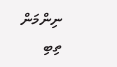ނިންމަން ތިބި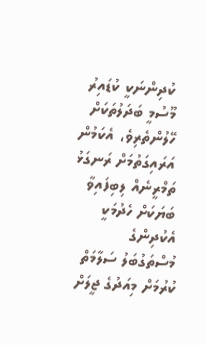ކުދިންނަކީ ކުޑައިރު މޫސުމީ ބަދަލުތަކަށް ހޭލުންތެރިވެ، އެކަމުން އަރައިގަތުމަށް ރަނގަޅު ތަމްރީނެއް ލިބިފައިވާ ބަޔަކަށް ހެދުމަކީ އެކުދިންގެ މުސްތަގުބަލު ސަލާމަތް ކުރުމަށް މިއަދުގެ ޖީލަށް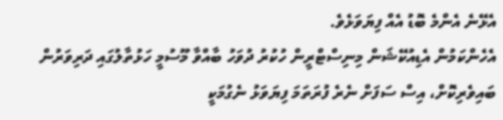އެޅޭނެ އެންމެ ބޮޑު އެއް ފިޔަވަޅެވެ.
އެހެންކަމުން އެޑިއުކޭޝަން މިނިސްޓްރީން ހުކުރު ދުވަހު ބާއްވާ މޫސުމީ ހަޅުތާލުގައި ދަރިވަރުން ބައިވެރިކޮށް، އިސް ސަފަށް ނެރެ ފުރަތަމަ ފިޔަވަޅު ނެގުމަކީ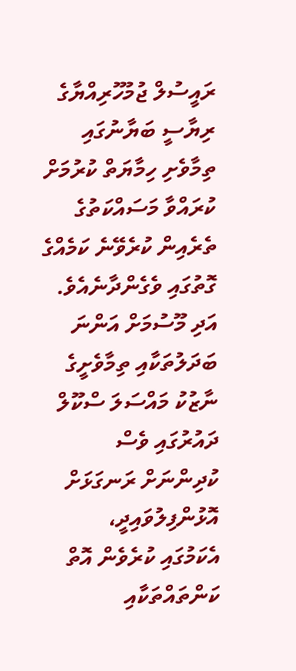ރައީސުލް ޖުމުހޫރިއްޔާގެ ރިޔާސީ ބަޔާނުގައި ތިމާވެށި ހިމާޔަތް ކުރުމަށް ކުރައްވާ މަސައްކަތުގެ ތެރެއިން ކުރެވޭނެ ކަމެއްގެ ގޮތުގައި ވެގެންދާނެއެވެ.
އަދި މޫސުމަށް އަންނަ ބަދަލުތަކާއި ތިމާވެށީގެ ނާޒުކު މައްސަލަ ސްކޫލް ދައުރުގައި ވެސް ކުދިންނަށް ރަނގަޅަށް އޮޅުންފިލުވައިދީ، އެކަމުގައި ކުރެވެން އޮތް ކަންތައްތަކާއި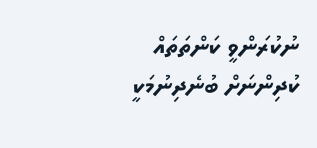ނުކުރަންވީ ކަންތަތައް ކުދިންނަށް ބުނެދިނުމަކީ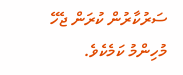ސަރުކާރުން ކުރަން ޖެހޭ މުހިންމު ކަމެކެވެ.